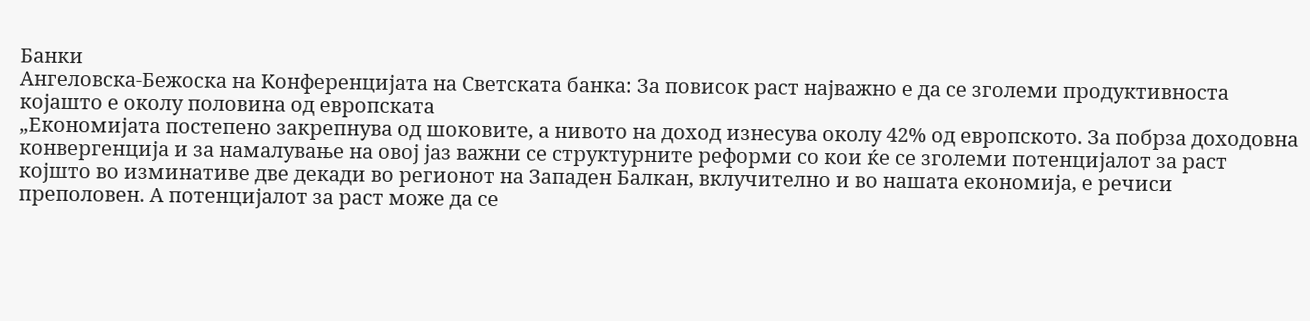Банки
Ангеловска-Бежоска на Kонференцијата на Светската банка: За повисок раст најважно е да се зголеми продуктивноста којашто е околу половина од европската
„Економијата постепено закрепнува од шоковите, а нивото на доход изнесува околу 42% од европското. За побрза доходовна конвергенција и за намалување на овој јаз важни се структурните реформи со кои ќе се зголеми потенцијалот за раст којшто во изминативе две декади во регионот на Западен Балкан, вклучително и во нашата економија, е речиси преполовен. А потенцијалот за раст може да се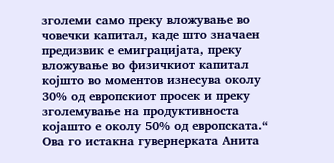зголеми само преку вложување во човечки капитал, каде што значаен предизвик е емиграцијата, преку вложување во физичкиот капитал којшто во моментов изнесува околу 30% од европскиот просек и преку зголемување на продуктивноста којашто е околу 50% од европската.“ Ова го истакна гувернерката Анита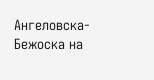Ангеловска-Бежоска на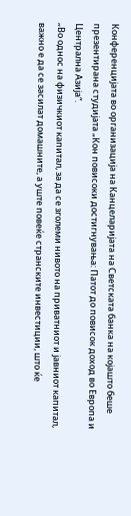Конференцијата во организација на Канцеларијата на Светската банка на којашто беше презентирана студијата „Кон повисоки достигнувања: Патот до повисок доход во Европа и Централна Азија“.
„Во однос на физичкиот капитал, за да се зголеми нивото на приватниот и јавниот капитал, важно е да се засилат домашните, а уште повеќе странските инвестиции, што ќе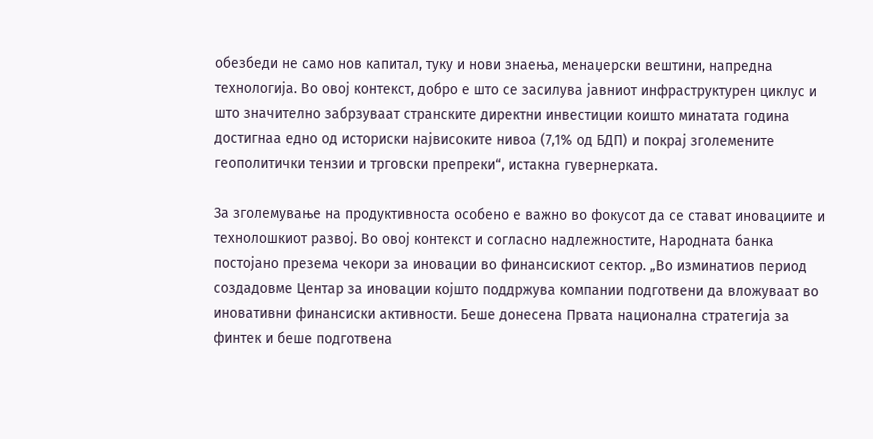обезбеди не само нов капитал, туку и нови знаења, менаџерски вештини, напредна технологија. Во овој контекст, добро е што се засилува јавниот инфраструктурен циклус и што значително забрзуваат странските директни инвестиции коишто минатата година достигнаа едно од историски највисоките нивоа (7,1% од БДП) и покрај зголемените геополитички тензии и трговски препреки“, истакна гувернерката.

За зголемување на продуктивноста особено е важно во фокусот да се стават иновациите и технолошкиот развој. Во овој контекст и согласно надлежностите, Народната банка постојано презема чекори за иновации во финансискиот сектор. „Во изминатиов период создадовме Центар за иновации којшто поддржува компании подготвени да вложуваат во иновативни финансиски активности. Беше донесена Првата национална стратегија за финтек и беше подготвена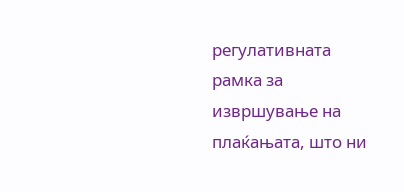регулативната рамка за извршување на плаќањата, што ни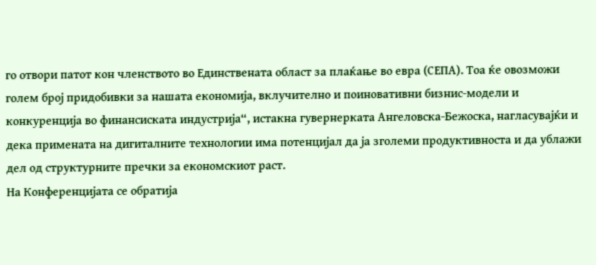го отвори патот кон членството во Единствената област за плаќање во евра (СЕПА). Тоа ќе овозможи голем број придобивки за нашата економија, вклучително и поиновативни бизнис-модели и конкуренција во финансиската индустрија“, истакна гувернерката Ангеловска-Бежоска, нагласувајќи и дека примената на дигиталните технологии има потенцијал да ја зголеми продуктивноста и да ублажи дел од структурните пречки за економскиот раст.
На Конференцијата се обратија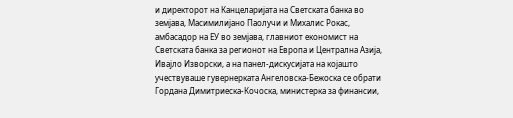и директорот на Канцеларијата на Светската банка во земјава, Масимилијано Паолучи и Михалис Рокас, амбасадор на ЕУ во земјава, главниот економист на Светската банка за регионот на Европа и Централна Азија, Иваjло Изворски, а на панел-дискусијата на којашто учествуваше гувернерката Ангеловска-Бежоска се обрати Гордана Димитриеска-Кочоска, министерка за финансии,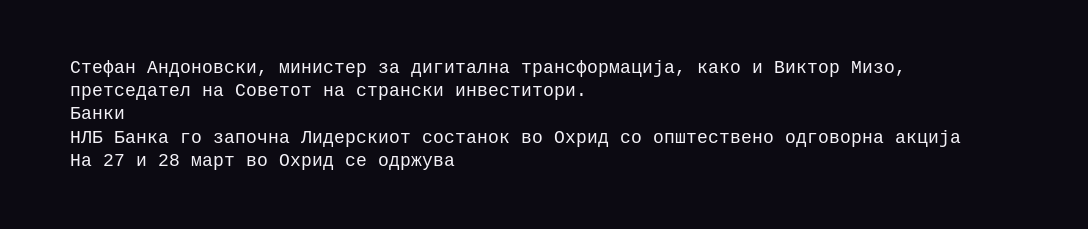Стефан Андоновски, министер за дигитална трансформација, како и Виктор Мизо, претседател на Советот на странски инвеститори.
Банки
НЛБ Банка го започна Лидерскиот состанок во Охрид со општествено одговорна акција
На 27 и 28 март во Охрид се одржува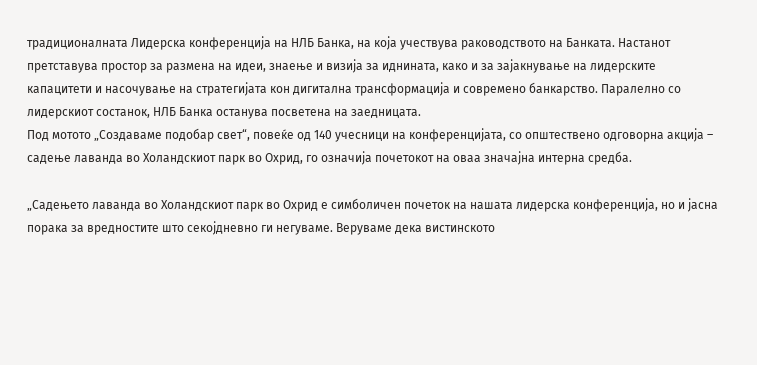традиционалната Лидерска конференција на НЛБ Банка, на која учествува раководството на Банката. Настанот претставува простор за размена на идеи, знаење и визија за иднината, како и за зајакнување на лидерските капацитети и насочување на стратегијата кон дигитална трансформација и современо банкарство. Паралелно со лидерскиот состанок, НЛБ Банка останува посветена на заедницата.
Под мотото „Создаваме подобар свет“, повеќе од 140 учесници на конференцијата, со општествено одговорна акција – садење лаванда во Холандскиот парк во Охрид, го означија почетокот на оваа значајна интерна средба.

„Садењето лаванда во Холандскиот парк во Охрид е симболичен почеток на нашата лидерска конференција, но и јасна порака за вредностите што секојдневно ги негуваме. Веруваме дека вистинското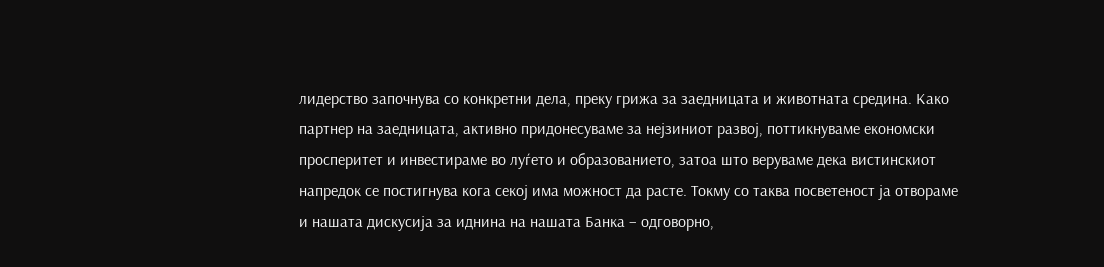лидерство започнува со конкретни дела, преку грижа за заедницата и животната средина. Како партнер на заедницата, активно придонесуваме за нејзиниот развој, поттикнуваме економски просперитет и инвестираме во луѓето и образованието, затоа што веруваме дека вистинскиот напредок се постигнува кога секој има можност да расте. Токму со таква посветеност ја отвораме и нашата дискусија за иднина на нашата Банка – одговорно,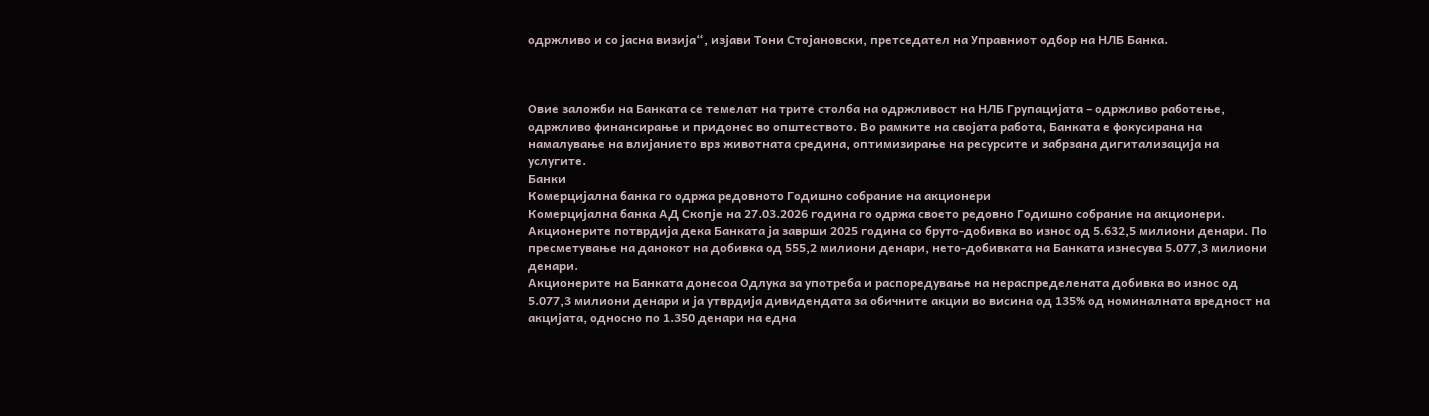одржливо и со јасна визија“, изјави Тони Стојановски, претседател на Управниот одбор на НЛБ Банка.



Овие заложби на Банката се темелат на трите столба на одржливост на НЛБ Групацијата – одржливо работење, одржливо финансирање и придонес во општеството. Во рамките на својата работа, Банката е фокусирана на намалување на влијанието врз животната средина, оптимизирање на ресурсите и забрзана дигитализација на услугите.
Банки
Комерцијална банка го одржа редовното Годишно собрание на акционери
Комерцијална банка АД Скопје на 27.03.2026 година го одржа своето редовно Годишно собрание на акционери.
Акционерите потврдија дека Банката ја заврши 2025 година со бруто-добивка во износ од 5.632,5 милиони денари. По пресметување на данокот на добивка од 555,2 милиони денари, нето-добивката на Банката изнесува 5.077,3 милиони денари.
Акционерите на Банката донесоа Одлука за употреба и распоредување на нераспределената добивка во износ од 5.077,3 милиони денари и ја утврдија дивидендата за обичните акции во висина од 135% од номиналната вредност на акцијата, односно по 1.350 денари на една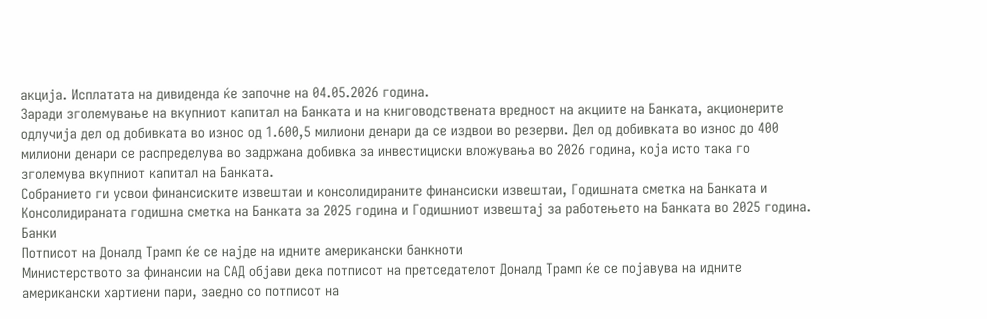акција. Исплатата на дивиденда ќе започне на 04.05.2026 година.
Заради зголемување на вкупниот капитал на Банката и на книговодствената вредност на акциите на Банката, акционерите одлучија дел од добивката во износ од 1.600,5 милиони денари да се издвои во резерви. Дел од добивката во износ до 400 милиони денари се распределува во задржана добивка за инвестициски вложувања во 2026 година, која исто така го зголемува вкупниот капитал на Банката.
Собранието ги усвои финансиските извештаи и консолидираните финансиски извештаи, Годишната сметка на Банката и Консолидираната годишна сметка на Банката за 2025 година и Годишниот извештај за работењето на Банката во 2025 година.
Банки
Потписот на Доналд Трамп ќе се најде на идните американски банкноти
Министерството за финансии на САД објави дека потписот на претседателот Доналд Трамп ќе се појавува на идните американски хартиени пари, заедно со потписот на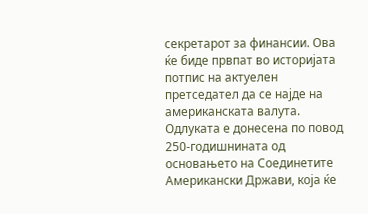секретарот за финансии. Ова ќе биде првпат во историјата потпис на актуелен претседател да се најде на американската валута.
Одлуката е донесена по повод 250-годишнината од основањето на Соединетите Американски Држави, која ќе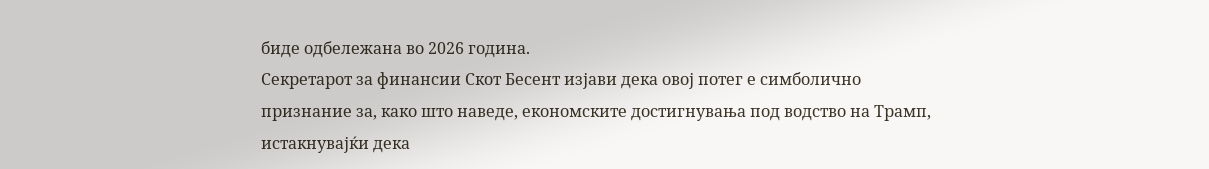биде одбележана во 2026 година.
Секретарот за финансии Скот Бесент изјави дека овој потег е симболично признание за, како што наведе, економските достигнувања под водство на Трамп, истакнувајќи дека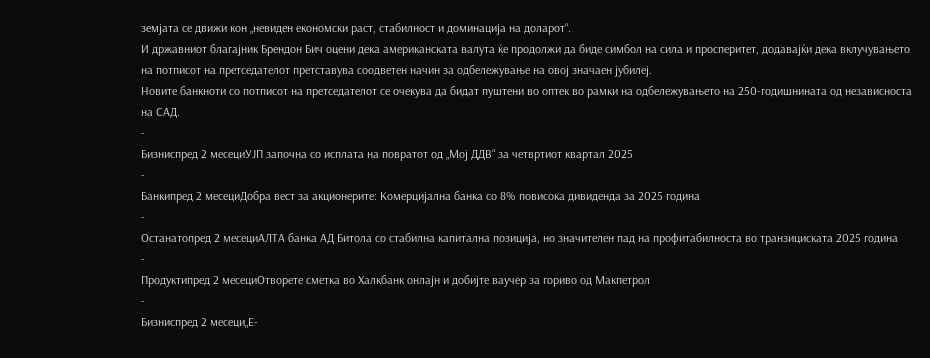земјата се движи кон „невиден економски раст, стабилност и доминација на доларот“.
И државниот благајник Брендон Бич оцени дека американската валута ќе продолжи да биде симбол на сила и просперитет, додавајќи дека вклучувањето на потписот на претседателот претставува соодветен начин за одбележување на овој значаен јубилеј.
Новите банкноти со потписот на претседателот се очекува да бидат пуштени во оптек во рамки на одбележувањето на 250-годишнината од независноста на САД.
-
Бизниспред 2 месециУЈП започна со исплата на повратот од „Мој ДДВ“ за четвртиот квартал 2025
-
Банкипред 2 месециДобра вест за акционерите: Комерцијална банка со 8% повисока дивиденда за 2025 година
-
Останатопред 2 месециАЛТА банка АД Битола со стабилна капитална позиција, но значителен пад на профитабилноста во транзициската 2025 година
-
Продуктипред 2 месециОтворете сметка во Халкбанк онлајн и добијте ваучер за гориво од Макпетрол
-
Бизниспред 2 месеци„Е-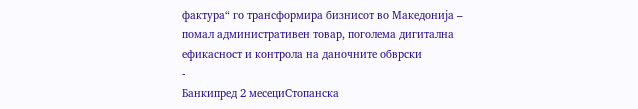фактура“ го трансформира бизнисот во Македонија – помал административен товар, поголема дигитална ефикасност и контрола на даночните обврски
-
Банкипред 2 месециСтопанска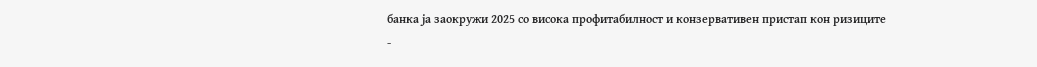банка ја заокружи 2025 со висока профитабилност и конзервативен пристап кон ризиците
-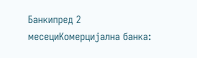Банкипред 2 месециКомерцијална банка: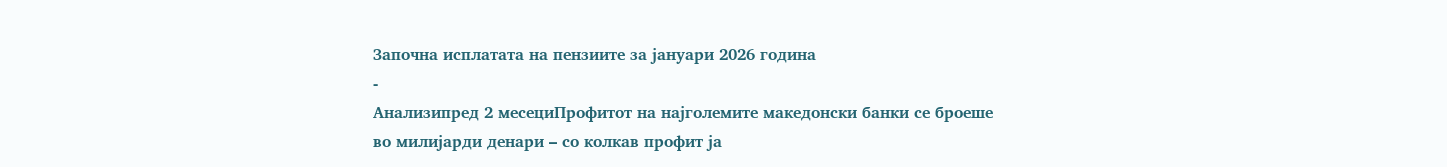Започна исплатата на пензиите за јануари 2026 година
-
Анализипред 2 месециПрофитот на најголемите македонски банки се броеше во милијарди денари – со колкав профит ја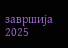завршија 2025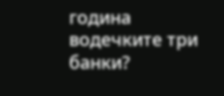година водечките три банки?